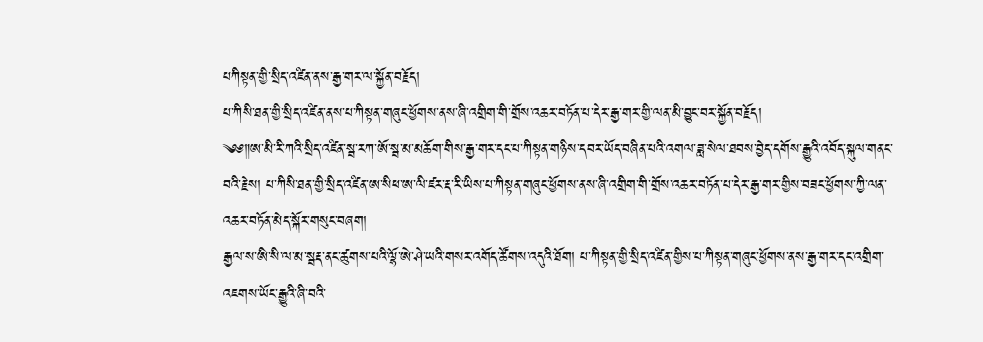པཀིསྟན་གྱི་སྲིད་འཛིན་ནས་རྒྱ་གར་ལ་སྐྱོན་བརྗོད།
པ་ཀིསི་ཐན་གྱི་སྲིད་འཛིན་ནས་པ་ཀིསྟན་གཞུང་ཕྱོགས་ནས་ཞི་འགྲིག་གི་གྲོས་འཆར་བཏོན་པ་དེར་རྒྱ་གར་གྱི་ལན་མི་བྱུང་བར་སྐྱོན་བརྗོད།
༄༅༎ཨ་མི་རི་ཀའི་སྲིད་འཛིན་སྦ་རཀ་ཨོ་སྦ་མ་མཆོག་གིས་རྒྱ་གར་དང་པ་ཀིསྟན་གཉིས་དབར་ཡོད་བཞིན་པའི་འགལ་ཟླ་སེལ་ཐབས་བྱེད་དགོས་རྒྱུའི་འབོད་སྐུལ་གནང་བའི་རྗེས། པ་ཀིསི་ཐན་གྱི་སྲིད་འཛིན་ཨ་སིཕ་ཨ་ལི་ཛར་རྡ་རི་ཡིས་པ་ཀིསྟན་གཞུང་ཕྱོགས་ནས་ཞི་འགྲིག་གི་གྲོས་འཆར་བཏོན་པ་དེར་རྒྱ་གར་གྱིས་བཟང་ཕྱོགས་ཀྱི་ལན་འཆར་བཏོན་མེད་སྐོར་གསུང་བཞག།
རྒྱལ་ས་ཨི་སི་ལ་མ་སྦརྡ་ནང་ཚུགས་པའི་ལྷོ་ཨེ་ཤེ་ཡའི་གསར་འགོད་ཚོགས་འདུའི་ཐོག། པ་ཀིསྟན་གྱི་སྲིད་འཛིན་གྱིས་པ་ཀིསྟན་གཞུང་ཕྱོགས་ནས་རྒྱ་གར་དང་འགྲིག་འཇགས་ཡོང་རྒྱུའི་ཞི་བའི་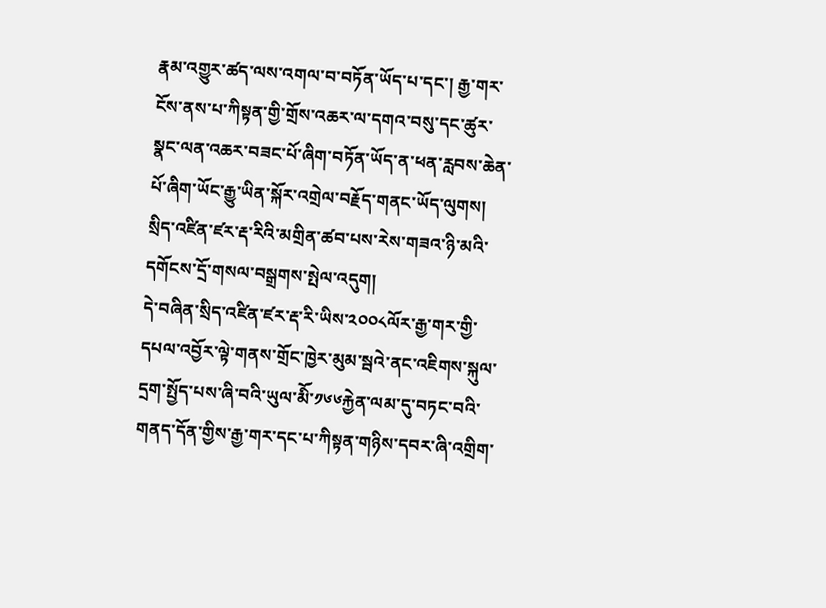རྣམ་འགྱུར་ཚད་ལས་འགལ་བ་བཏོན་ཡོད་པ་དང་། རྒྱ་གར་ངོས་ནས་པ་ཀིསྟན་གྱི་གྲོས་འཆར་ལ་དགའ་བསུ་དང་ཚུར་སྣང་ལན་འཆར་བཟང་པོ་ཞིག་བཏོན་ཡོད་ན་ཕན་རླབས་ཆེན་པོ་ཞིག་ཡོང་རྒྱུ་ཡིན་སྐོར་འགྲེལ་བརྗོད་གནང་ཡོད་ལུགས། སྲིད་འཛིན་ཛར་རྡ་རིའི་མགྲིན་ཚབ་པས་རེས་གཟའ་ཉི་མའི་དགོངས་དྲོ་གསལ་བསྒྲགས་སྤེལ་འདུག།
དེ་བཞིན་སྲིད་འཛིན་ཛར་རྡ་རི་ཡིས་༢༠༠༨ལོར་རྒྱ་གར་གྱི་དཔལ་འབྱོར་ལྟེ་གནས་གྲོང་ཁྱེར་མུམ་སྦའེ་ནང་འཇིགས་སྐུལ་དྲག་སྤྱོད་པས་ཞི་བའི་ཡུལ་མིོ་༡༦༦རྐྱེན་ལམ་དུ་བཏང་བའི་གནད་དོན་གྱིས་རྒྱ་གར་དང་པ་ཀིསྟན་གཉིས་དབར་ཞི་འགྲིག་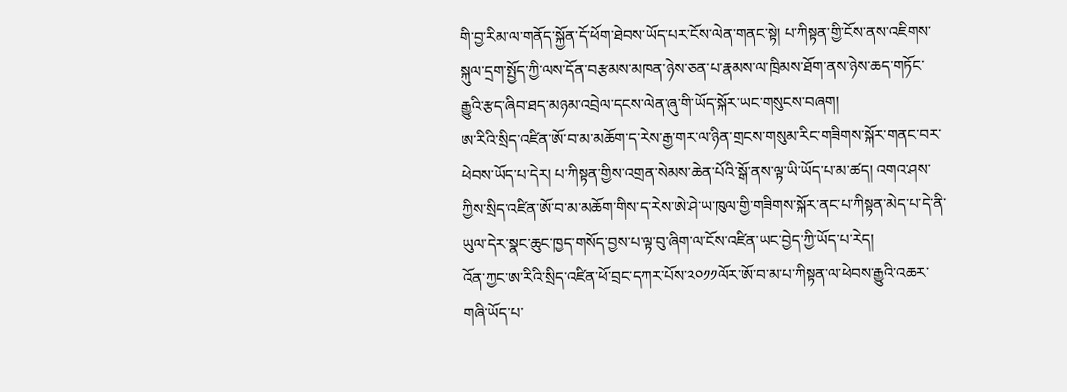གི་བྱ་རིམ་ལ་གནོད་སྐྱོན་དོ་ཕོག་ཐེབས་ཡོད་པར་ངོས་ལེན་གནང་སྟེ། པ་ཀིསྟན་གྱི་ངོས་ནས་འཇིགས་སྐུལ་དྲག་སྤྱོད་ཀྱི་ལས་དོན་བརྩམས་མཁན་ཉེས་ཅན་པ་རྣམས་ལ་ཁྲིམས་ཐོག་ནས་ཉེས་ཆད་གཏོང་རྒྱུའི་རྩད་ཞིབ་ཐད་མཉམ་འབྲེལ་དངས་ལེན་ཞུ་གི་ཡོད་སྐོར་ཡང་གསུངས་བཞག།
ཨ་རིའི་སྲིད་འཛིན་ཨོ་བ་མ་མཆོག་ད་རེས་རྒྱ་གར་ལ་ཉིན་གྲངས་གསུམ་རིང་གཟིགས་སྐོར་གནང་བར་ཕེབས་ཡོད་པ་དེར། པ་ཀིསྟན་གྱིས་འགྲན་སེམས་ཆེན་པོའི་སྒོ་ནས་ལྟ་ཡི་ཡོད་པ་མ་ཚད། འགའ་ཤས་ཀྱིས་སྲིད་འཛིན་ཨོ་བ་མ་མཆོག་གིས་ད་རེས་ཨེ་ཤེ་ཡ་ཁུལ་གྱི་གཟིགས་སྐོར་ནང་པ་ཀིསྟན་མེད་པ་དེ་ནི་ཡུལ་དེར་སྣང་ཆུང་ཁྱད་གསོད་བྱས་པ་ལྟ་བུ་ཞིག་ལ་ངོས་འཛིན་ཡང་བྱེད་ཀྱི་ཡོད་པ་རེད།
འོན་ཀྱང་ཨ་རིའི་སྲིད་འཛིན་ཕོ་བྲང་དཀར་པོས་༢༠༡༡ལོར་ཨོ་བ་མ་པ་ཀིསྟན་ལ་ཕེབས་རྒྱུའི་འཆར་གཞི་ཡོད་པ་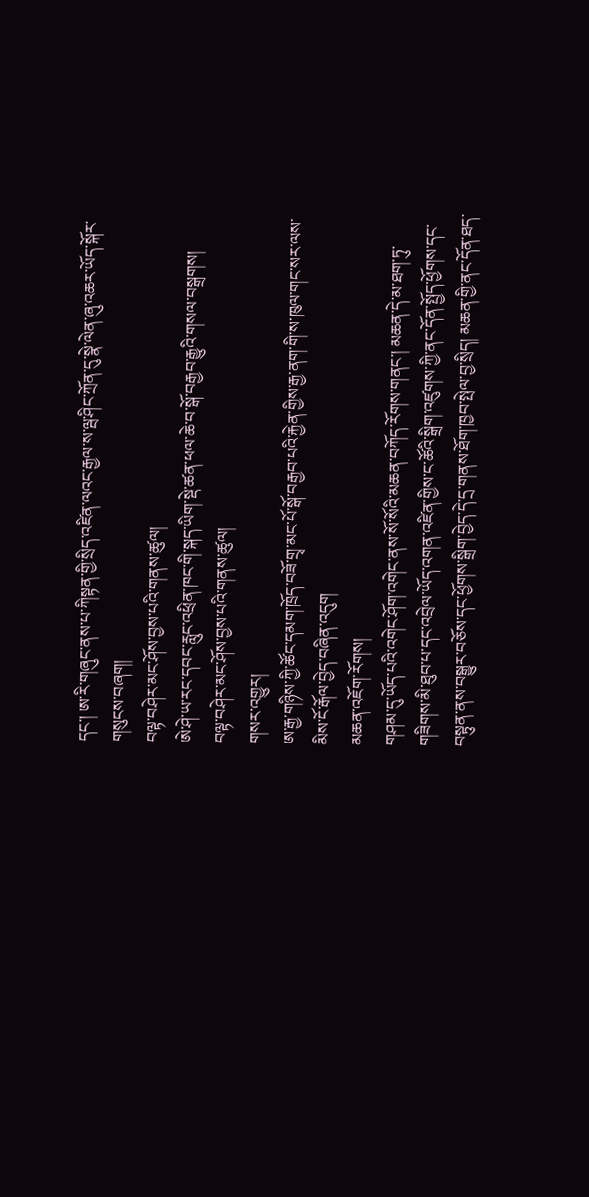དང་། ཨ་རི་གཞུང་ནས་པ་ཀིསྟན་གྱི་སྲིད་འཛིན་ལའང་རྒྱལ་ས་ལྦ་ཤིང་ཀྲོན་དུ་སྣེ་ལེན་ཞུ་འཆར་ཡོད་སྐོར་གསུངས་བཞག།
བལྟ་བཤེར་མང་ཤོས་བྱས་པའི་གནས་ཚུལ།
ཨེ་ཤེ་ཡ་རང་དབང་རླུང་འཕྲིན་ཁང་གི་སྐད་ཡིག་སྡེ་ཚན་ཕལ་ཆེ་བ་སྒོ་བརྒྱབ་རྒྱུའི་གསལ་བསྒྲགས།
བལྟ་བཤེར་མང་ཤོས་བྱས་པའི་གནས་ཚུལ།
གསར་འགྱུར།
ཨ་རྒྱ་གཉིས་ཀྱི་ཚོང་དམག་ཁྲོད་བཟོ་གྲྭ་མང་པོ་སྒོ་བརྒྱབ་པའི་རྐྱེན་གྱིས་རྒྱ་ནག་གི་ས་ཁུལ་གང་སར་ལས་མིས་ངོ་རྒོལ་བྱེད་བཞིན་འདུག
མཆན་འཇོག་རོགས།
གཤམ་དུ་ཡོད་པའི་འགེང་ཤོག་འགེང་ནས་སོ་སོའི་མཆན་བཀོད་རོགས་གནང་། མཆན་དེ་མ་ཐག་ཏུ་གཟིགས་མི་ཐུབ་པ་དང་འབྲེལ་ཡོད་འགན་འཛིན་གྱིས་ང་ཚོའི་སྒྲིག་འཛུགས་ཀྱི་ནང་དོན་སྤྱོད་ཕྱོགས་དང་བསྟུན་ནས་བསྒྱུར་བཅོས་དང་ཕྱོགས་སྒྲིག་བྱེད་དེ་དྲ་གནས་ཐོག་ཁྱབ་སྤེལ་བྱ་སྲིད། མཆན་གྱི་ནང་དོན་ཐད་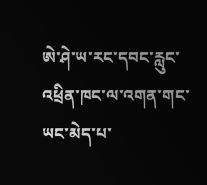ཨེ་ཤེ་ཡ་རང་དབང་རླུང་འཕྲིན་ཁང་ལ་འགན་གང་ཡང་མེད་པ་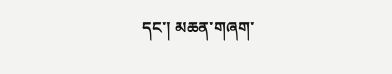དང་། མཆན་གཞག་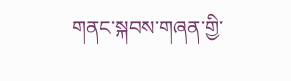གནང་སྐབས་གཞན་གྱི་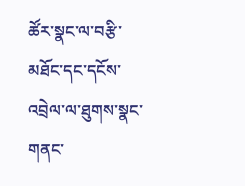ཚོར་སྣང་ལ་བརྩི་མཐོང་དང་དངོས་འབྲེལ་ལ་ཐུགས་སྣང་གནང་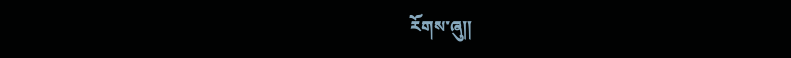རོགས་ཞུ༎